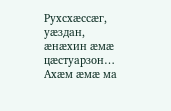Рухсхæссæг, уæздан, æнæхин æмæ цæстуарзон… Ахæм æмæ ма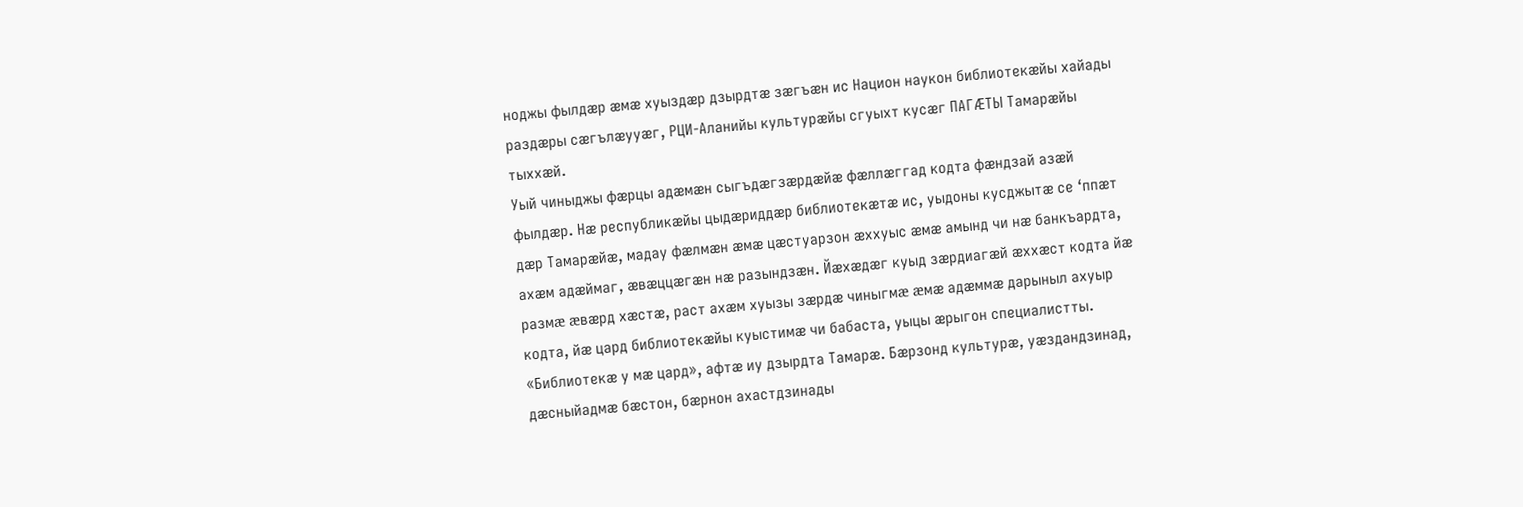ноджы фылдæр æмæ хуыздæр дзырдтæ зæгъæн ис Национ наукон библиотекæйы хайады раздæры сæгълæууæг, РЦИ-Аланийы культурæйы сгуыхт кусæг ПАГÆТЫ Тамарæйы тыххæй.
Уый чиныджы фæрцы адæмæн сыгъдæгзæрдæйæ фæллæггад кодта фæндзай азæй фылдæр. Нæ республикæйы цыдæриддæр библиотекæтæ ис, уыдоны кусджытæ се ‘ппæт дæр Тамарæйæ, мадау фæлмæн æмæ цæстуарзон æххуыс æмæ амынд чи нæ банкъардта, ахæм адæймаг, æвæццæгæн нæ разындзæн. Йæхæдæг куыд зæрдиагæй æххæст кодта йæ размæ æвæрд хæстæ, раст ахæм хуызы зæрдæ чиныгмæ æмæ адæммæ дарыныл ахуыр кодта, йæ цард библиотекæйы куыстимæ чи бабаста, уыцы æрыгон специалистты. «Библиотекæ у мæ цард», афтæ иу дзырдта Тамарæ. Бæрзонд культурæ, уæздандзинад, дæсныйадмæ бæстон, бæрнон ахастдзинады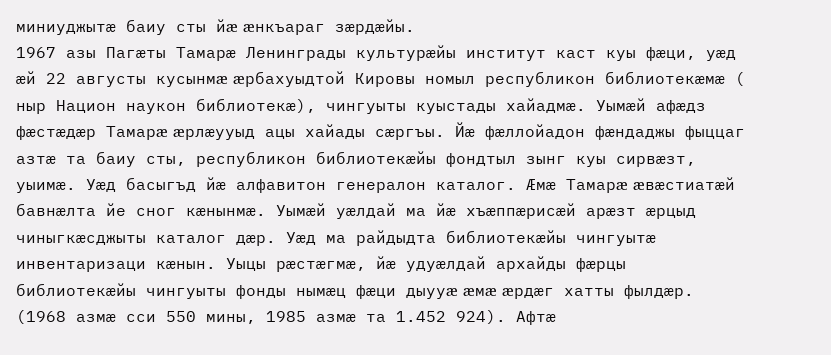миниуджытæ баиу сты йæ æнкъараг зæрдæйы.
1967 азы Пагæты Тамарæ Ленинграды культурæйы институт каст куы фæци, уæд æй 22 августы кусынмæ æрбахуыдтой Кировы номыл республикон библиотекæмæ ( ныр Национ наукон библиотекæ), чингуыты куыстады хайадмæ. Уымæй афæдз фæстæдæр Тамарæ æрлæууыд ацы хайады сæргъы. Йæ фæллойадон фæндаджы фыццаг азтæ та баиу сты, республикон библиотекæйы фондтыл зынг куы сирвæзт, уыимæ. Уæд басыгъд йæ алфавитон генералон каталог. Æмæ Тамарæ æвæстиатæй бавнæлта йе сног кæнынмæ. Уымæй уæлдай ма йæ хъæппæрисæй арæзт æрцыд чиныгкæсджыты каталог дæр. Уæд ма райдыдта библиотекæйы чингуытæ инвентаризаци кæнын. Уыцы рæстæгмæ, йæ удуæлдай архайды фæрцы библиотекæйы чингуыты фонды нымæц фæци дыууæ æмæ æрдæг хатты фылдæр. (1968 азмæ сси 550 мины, 1985 азмæ та 1.452 924). Афтæ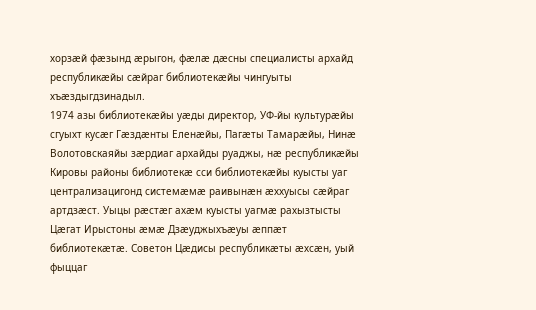хорзæй фæзынд æрыгон, фæлæ дæсны специалисты архайд республикæйы сæйраг библиотекæйы чингуыты хъæздыгдзинадыл.
1974 азы библиотекæйы уæды директор, УФ-йы культурæйы сгуыхт кусæг Гæздæнты Еленæйы, Пагæты Тамарæйы, Нинæ Волотовскаяйы зæрдиаг архайды руаджы, нæ республикæйы Кировы районы библиотекæ сси библиотекæйы куысты уаг централизацигонд системæмæ раивынæн æххуысы сæйраг артдзæст. Уыцы рæстæг ахæм куысты уагмæ рахызтысты Цæгат Ирыстоны æмæ Дзæуджыхъæуы æппæт библиотекæтæ. Советон Цæдисы республикæты æхсæн, уый фыццаг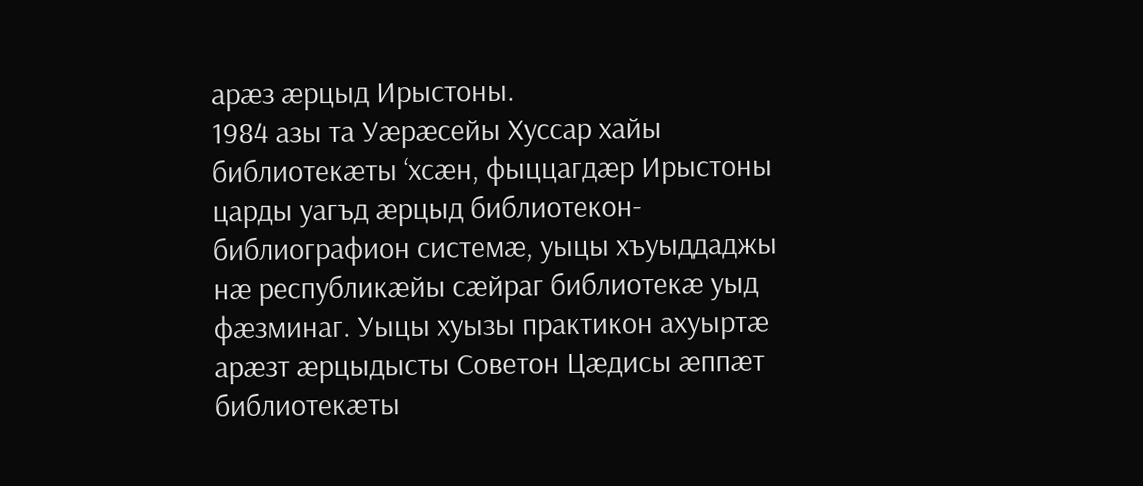арæз æрцыд Ирыстоны.
1984 азы та Уæрæсейы Хуссар хайы библиотекæты ‘хсæн, фыццагдæр Ирыстоны царды уагъд æрцыд библиотекон-библиографион системæ, уыцы хъуыддаджы нæ республикæйы сæйраг библиотекæ уыд фæзминаг. Уыцы хуызы практикон ахуыртæ арæзт æрцыдысты Советон Цæдисы æппæт библиотекæты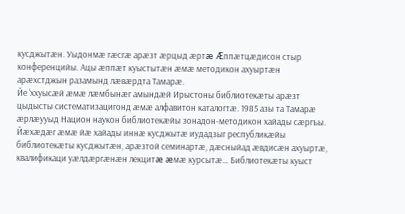кусджытæн. Уыдонмæ гæсгæ арæзт æрцыд æртæ Æппæтцæдисон стыр конференцийы. Ацы æппæт куыстытæн æмæ методикон ахуыртæн арæхстджын разамынд лæвæрдта Тамарæ.
Йе ‘ххуысæй æмæ лæмбынæг амындæй Ирыстоны библиотекæты арæзт цыдысты систематизацигонд æмæ алфавитон каталогтæ. 1985 азы та Тамарæ æрлæууыд Национ наукон библиотекæйы зонадон-методикон хайады сæргъы. Йæхæдæг æмæ йæ хайады иннæ кусджытæ иудадзыг республикæйы библиотекæты кусджытæн, арæзтой семинартæ, дæсныйад æвдисæн ахуыртæ, квалификаци уæлдæргæнæн лекцитæ æмæ курсытæ… Библиотекæты куыст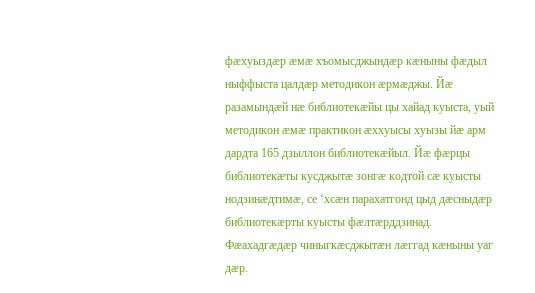фæхуыздæр æмæ хъомысджындæр кæныны фæдыл ныффыста цалдæр методикон æрмæджы. Йæ разамындæй нæ библиотекæйы цы хайад куыста, уый методикон æмæ практикон æххуысы хуызы йæ арм дардта 165 дзыллон библиотекæйыл. Йæ фæрцы библиотекæты кусджытæ зонгæ кодтой сæ куысты нодзинæдтимæ, се ‘хсæн парахатгонд цыд дæсныдæр библиотекæрты куысты фæлтæрддзинад. Фæахадгæдæр чиныгкæсджытæн лæггад кæныны уаг дæр.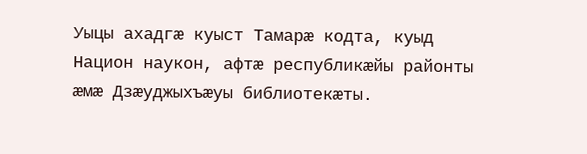Уыцы ахадгæ куыст Тамарæ кодта, куыд Национ наукон, афтæ республикæйы районты æмæ Дзæуджыхъæуы библиотекæты.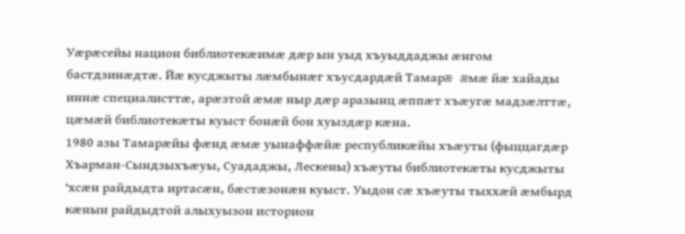Уæрæсейы национ библиотекæимæ дæр ын уыд хъуыддаджы æнгом бастдзинæдтæ. Йæ кусджыты лæмбынæг хъусдардæй Тамарæ æмæ йæ хайады иннæ специалисттæ, арæзтой æмæ ныр дæр аразынц æппæт хъæугæ мадзæлттæ, цæмæй библиотекæты куыст бонæй бон хуыздæр кæна.
1980 азы Тамарæйы фæнд æмæ уынаффæйæ республикæйы хъæуты (фыццагдæр Хъарман-Сындзыхъæуы, Суададжы, Лескены) хъæуты библиотекæты кусджыты ‘хсæн райдыдта иртасæн, бæстæзонæн куыст. Уыдон сæ хъæуты тыххæй æмбырд кæнын райдыдтой алыхуызон историон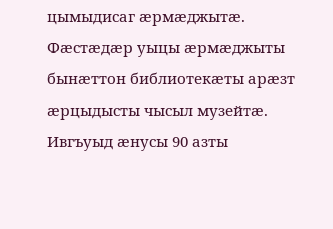цымыдисаг æрмæджытæ. Фæстæдæр уыцы æрмæджыты бынæттон библиотекæты арæзт æрцыдысты чысыл музейтæ.
Ивгъуыд æнусы 90 азты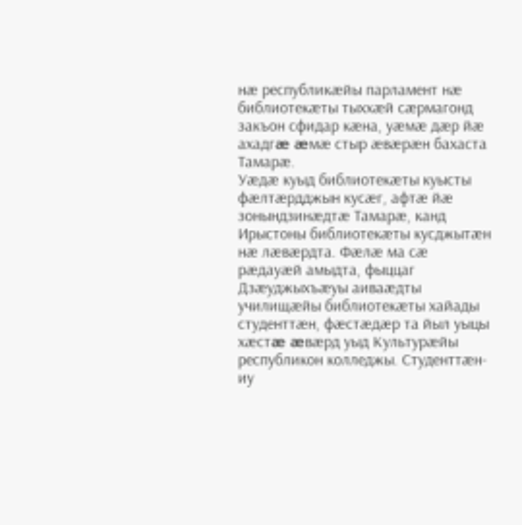нæ республикæйы парламент нæ библиотекæты тыххæй сæрмагонд закъон сфидар кæна, уæмæ дæр йæ ахадгæ æмæ стыр æвæрæн бахаста Тамарæ.
Уæдæ куыд библиотекæты куысты фæлтæрдджын кусæг, афтæ йæ зонындзинæдтæ Тамарæ, канд Ирыстоны библиотекæты кусджытæн нæ лæвæрдта. Фæлæ ма сæ рæдауæй амыдта, фыццаг Дзæуджыхъæуы аиваæдты училищæйы библиотекæты хайады студенттæн, фæстæдæр та йыл уыцы хæстæ æвæрд уыд Культурæйы республикон колледжы. Студенттæн-иу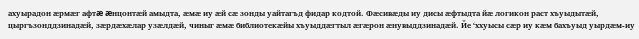ахуырадон æрмæг афтæ æнцонтæй амыдта, æмæ иу æй сæ зонды уайтагъд фидар кодтой. Фæсивæды иу дисы æфтыдта йæ логикон раст хъуыдытæй, цыргъзонддзинадæй, зæрдæхæлар узæлдæй, чиныг æмæ библиотекæйы хъуыддæгтыл æгæрон æнувыддзинадæй. Йе ‘ххуысы сæр иу кæм бахъуыд уырдæм-иу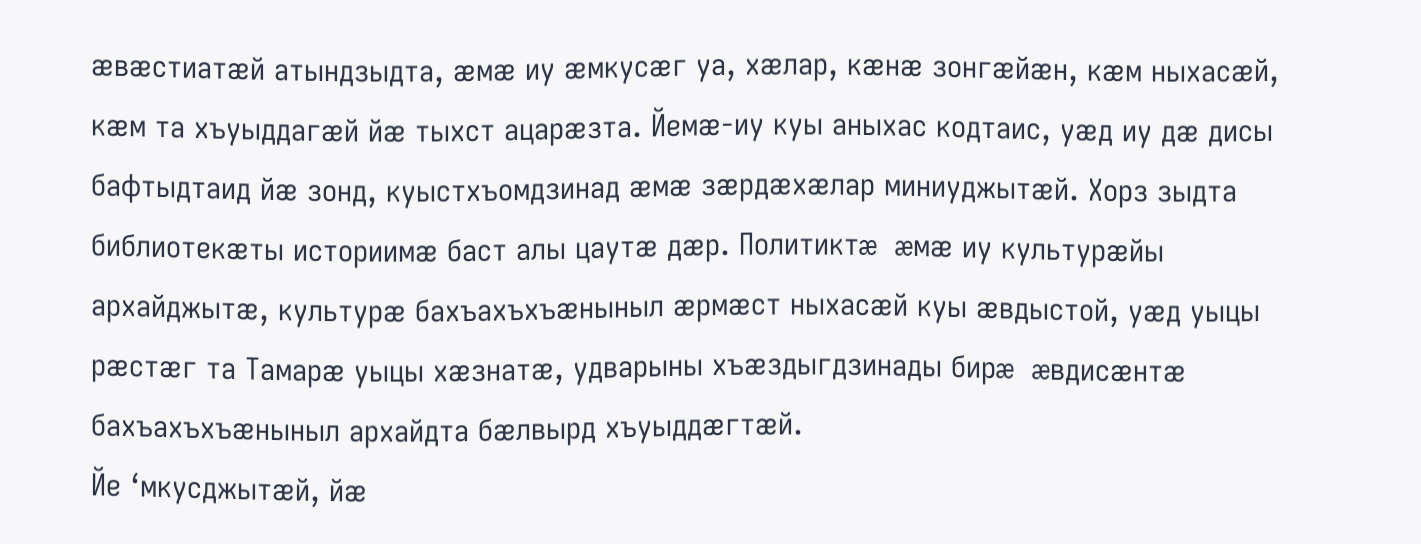æвæстиатæй атындзыдта, æмæ иу æмкусæг уа, хæлар, кæнæ зонгæйæн, кæм ныхасæй, кæм та хъуыддагæй йæ тыхст ацарæзта. Йемæ-иу куы аныхас кодтаис, уæд иу дæ дисы бафтыдтаид йæ зонд, куыстхъомдзинад æмæ зæрдæхæлар миниуджытæй. Хорз зыдта библиотекæты историимæ баст алы цаутæ дæр. Политиктæ æмæ иу культурæйы архайджытæ, культурæ бахъахъхъæныныл æрмæст ныхасæй куы æвдыстой, уæд уыцы рæстæг та Тамарæ уыцы хæзнатæ, удварыны хъæздыгдзинады бирæ æвдисæнтæ бахъахъхъæныныл архайдта бæлвырд хъуыддæгтæй.
Йе ‘мкусджытæй, йæ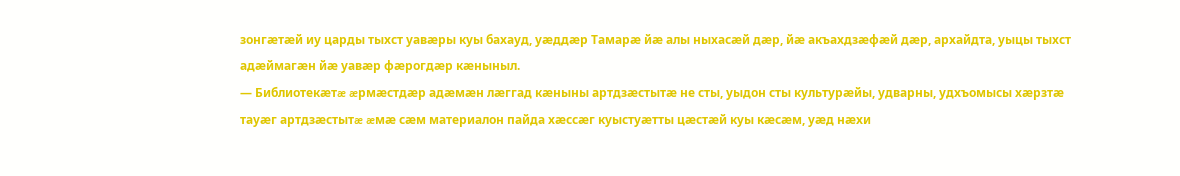зонгæтæй иу царды тыхст уавæры куы бахауд, уæддæр Тамарæ йæ алы ныхасæй дæр, йæ акъахдзæфæй дæр, архайдта, уыцы тыхст адæймагæн йæ уавæр фæрогдæр кæныныл.
— Библиотекæтæ æрмæстдæр адæмæн лæггад кæныны артдзæстытæ не сты, уыдон сты культурæйы, удварны, удхъомысы хæрзтæ тауæг артдзæстытæ æмæ сæм материалон пайда хæссæг куыстуæтты цæстæй куы кæсæм, уæд нæхи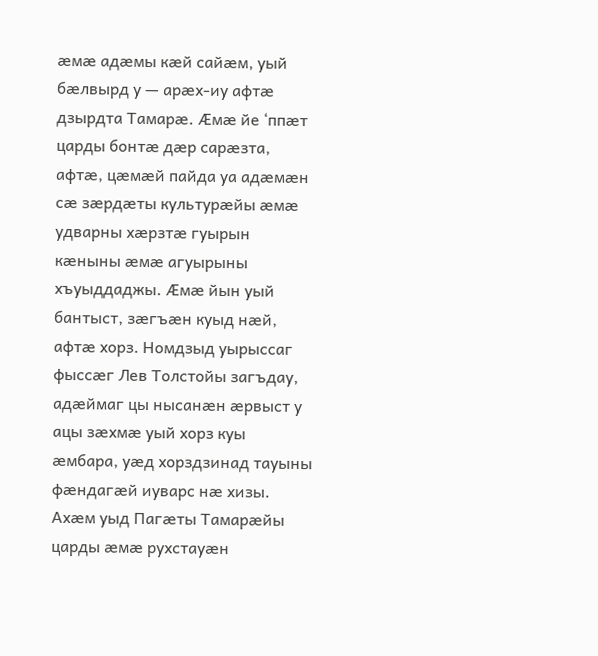æмæ адæмы кæй сайæм, уый бæлвырд у — арæх-иу афтæ дзырдта Тамарæ. Æмæ йе ‘ппæт царды бонтæ дæр сарæзта, афтæ, цæмæй пайда уа адæмæн сæ зæрдæты культурæйы æмæ удварны хæрзтæ гуырын кæныны æмæ агуырыны хъуыддаджы. Æмæ йын уый бантыст, зæгъæн куыд нæй, афтæ хорз. Номдзыд уырыссаг фыссæг Лев Толстойы загъдау, адæймаг цы нысанæн æрвыст у ацы зæхмæ уый хорз куы æмбара, уæд хорздзинад тауыны фæндагæй иуварс нæ хизы. Ахæм уыд Пагæты Тамарæйы царды æмæ рухстауæн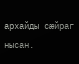архайды сæйраг нысан.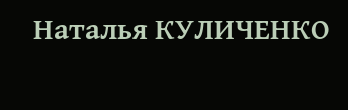Наталья КУЛИЧЕНКО